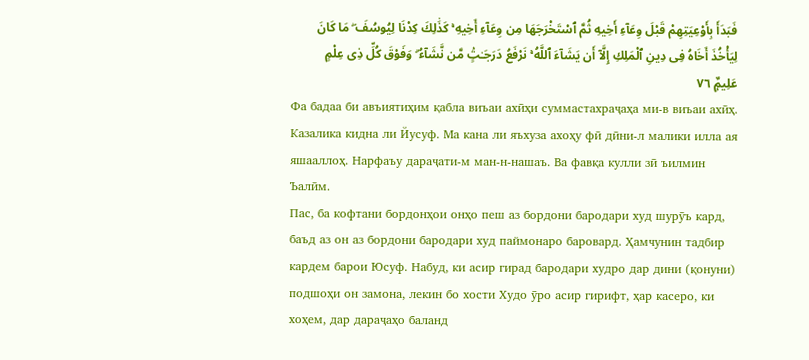فَبَدَأَ بِأَوْعِيَتِهِمْ قَبْلَ وِعَآءِ أَخِيهِ ثُمَّ ٱسْتَخْرَجَهَا مِن وِعَآءِ أَخِيهِ ۚ كَذَٰلِكَ كِدْنَا لِيُوسُفَ ۖ مَا كَانَ لِيَأْخُذَ أَخَاهُ فِى دِينِ ٱلْمَلِكِ إِلَّآ أَن يَشَآءَ ٱللَّهُ ۚ نَرْفَعُ دَرَجَـٰتٍۢ مَّن نَّشَآءُ ۗ وَفَوْقَ كُلِّ ذِى عِلْمٍ عَلِيمٌۭ ٧٦
Фа бадаа би авъиятиҳим қабла виъаи ахӣҳи суммастахраҷаҳа ми-в виъаи ахӣҳ. Казалика кидна ли Йусуф. Ма кана ли яъхуза ахоҳу фӣ дӣни-л малики илла ая яшааллоҳ. Нарфаъу дараҷати-м ман-н-нашаъ. Ва фавқа кулли зӣ ъилмин Ъалӣм.
Пас, ба кофтани бордонҳои онҳо пеш аз бордони бародари худ шурӯъ кард, баъд аз он аз бордони бародари худ паймонаро баровард. Ҳамчунин тадбир кардем барои Юсуф. Набуд, ки асир гирад бародари худро дар дини (қонуни) подшоҳи он замона, лекин бо хости Худо ӯро асир гирифт, ҳар касеро, ки хоҳем, дар дараҷаҳо баланд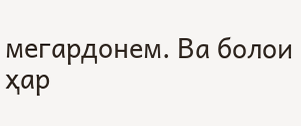мегардонем. Ва болои ҳар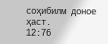соҳибилм доное ҳаст.
12:76